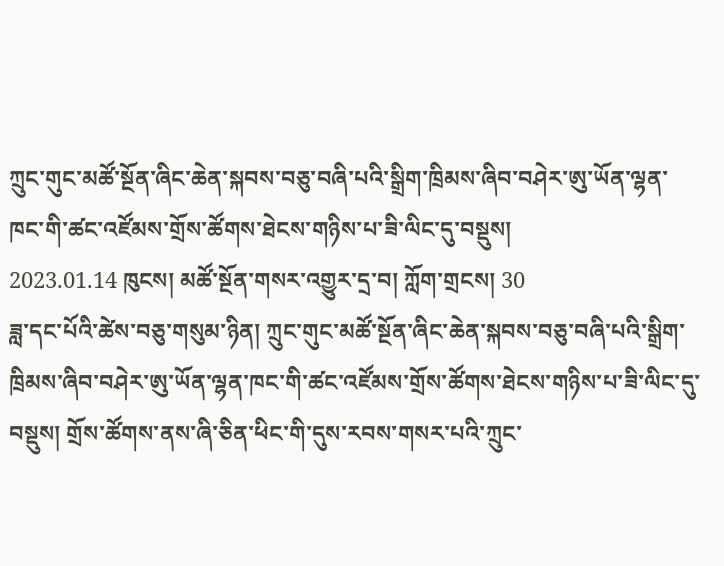ཀྲུང་གུང་མཚོ་སྔོན་ཞིང་ཆེན་སྐབས་བཅུ་བཞི་པའི་སྒྲིག་ཁྲིམས་ཞིབ་བཤེར་ཨུ་ཡོན་ལྷན་ཁང་གི་ཚང་འཛོམས་གྲོས་ཚོགས་ཐེངས་གཉིས་པ་ཟི་ལིང་དུ་བསྡུས།
2023.01.14 ཁུངས། མཚོ་སྔོན་གསར་འགྱུར་དྲ་བ། ཀློག་གྲངས། 30
ཟླ་དང་པོའི་ཚེས་བཅུ་གསུམ་ཉིན། ཀྲུང་གུང་མཚོ་སྔོན་ཞིང་ཆེན་སྐབས་བཅུ་བཞི་པའི་སྒྲིག་ཁྲིམས་ཞིབ་བཤེར་ཨུ་ཡོན་ལྷན་ཁང་གི་ཚང་འཛོམས་གྲོས་ཚོགས་ཐེངས་གཉིས་པ་ཟི་ལིང་དུ་བསྡུས། གྲོས་ཚོགས་ནས་ཞི་ཅིན་ཕིང་གི་དུས་རབས་གསར་པའི་ཀྲུང་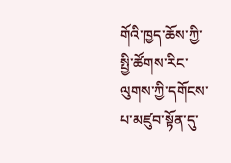གོའི་ཁྱད་ཆོས་ཀྱི་སྤྱི་ཚོགས་རིང་ལུགས་ཀྱི་དགོངས་པ་མཛུབ་སྟོན་དུ་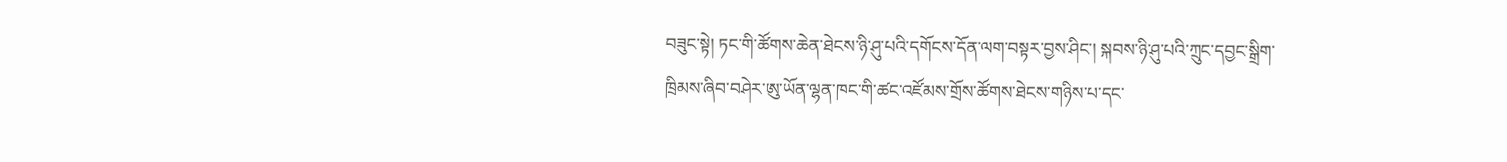བཟུང་སྟེ། ཏང་གི་ཚོགས་ཆེན་ཐེངས་ཉི་ཤུ་པའི་དགོངས་དོན་ལག་བསྟར་བྱས་ཤིང་། སྐབས་ཉི་ཤུ་པའི་ཀྲུང་དབྱང་སྒྲིག་ཁྲིམས་ཞིབ་བཤེར་ཨུ་ཡོན་ལྷན་ཁང་གི་ཚང་འཛོམས་གྲོས་ཚོགས་ཐེངས་གཉིས་པ་དང་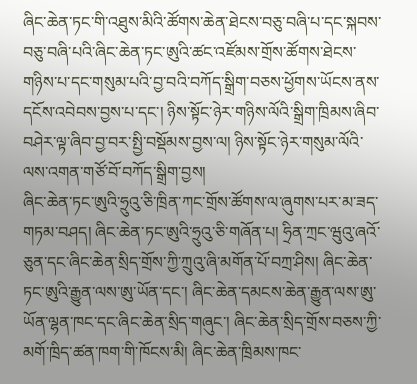ཞིང་ཆེན་ཏང་གི་འཐུས་མིའི་ཚོགས་ཆེན་ཐེངས་བཅུ་བཞི་པ་དང་སྐབས་བཅུ་བཞི་པའི་ཞིང་ཆེན་ཏང་ཨུའི་ཚང་འཛོམས་གྲོས་ཚོགས་ཐེངས་གཉིས་པ་དང་གསུམ་པའི་བྱ་བའི་བཀོད་སྒྲིག་བཅས་ཕྱོགས་ཡོངས་ནས་དངོས་འབེབས་བྱས་པ་དང་། ཉིས་སྟོང་ཉེར་གཉིས་ལོའི་སྒྲིག་ཁྲིམས་ཞིབ་བཤེར་ལྟ་ཞིབ་བྱ་བར་སྤྱི་བསྡོམས་བྱས་ལ། ཉིས་སྟོང་ཉེར་གསུམ་ལོའི་ལས་འགན་གཙོ་བོ་བཀོད་སྒྲིག་བྱས།
ཞིང་ཆེན་ཏང་ཨུའི་ཧྲུའུ་ཅི་ཁྲིན་ཀང་གྲོས་ཚོགས་ལ་ཞུགས་པར་མ་ཟད་གཏམ་བཤད། ཞིང་ཆེན་ཏང་ཨུའི་ཧྲུའུ་ཅི་གཞོན་པ། ཧྲིན་ཀྲང་ཝུའུ་ཞའོ་ཅུན་དང་ཞིང་ཆེན་སྲིད་གྲོས་ཀྱི་ཀྲུའུ་ཞི་མགོན་པོ་བཀྲ་ཤིས། ཞིང་ཆེན་ཏང་ཨུའི་རྒྱུན་ལས་ཨུ་ཡོན་དང་། ཞིང་ཆེན་དམངས་ཆེན་རྒྱུན་ལས་ཨུ་ཡོན་ལྷན་ཁང་དང་ཞིང་ཆེན་སྲིད་གཞུང་། ཞིང་ཆེན་སྲིད་གྲོས་བཅས་ཀྱི་མགོ་ཁྲིད་ཚན་ཁག་གི་ཁོངས་མི། ཞིང་ཆེན་ཁྲིམས་ཁང་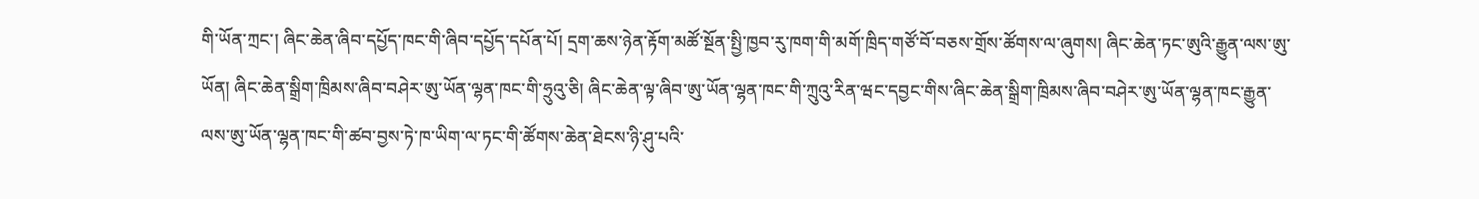གི་ཡོན་ཀྲང་། ཞིང་ཆེན་ཞིབ་དཔྱོད་ཁང་གི་ཞིབ་དཔྱོད་དཔོན་པོ། དྲག་ཆས་ཉེན་རྟོག་མཚོ་སྔོན་སྤྱི་ཁྱབ་རུ་ཁག་གི་མགོ་ཁྲིད་གཙོ་བོ་བཅས་གྲོས་ཚོགས་ལ་ཞུགས། ཞིང་ཆེན་ཏང་ཨུའི་རྒྱུན་ལས་ཨུ་ཡོན། ཞིང་ཆེན་སྒྲིག་ཁྲིམས་ཞིབ་བཤེར་ཨུ་ཡོན་ལྷན་ཁང་གི་ཧྲུའུ་ཅི། ཞིང་ཆེན་ལྟ་ཞིབ་ཨུ་ཡོན་ལྷན་ཁང་གི་ཀྲུའུ་རིན་ཝང་དབྱང་གིས་ཞིང་ཆེན་སྒྲིག་ཁྲིམས་ཞིབ་བཤེར་ཨུ་ཡོན་ལྷན་ཁང་རྒྱུན་ལས་ཨུ་ཡོན་ལྷན་ཁང་གི་ཚབ་བྱས་ཏེ་ཁ་ཡིག་ལ་ཏང་གི་ཚོགས་ཆེན་ཐེངས་ཉི་ཤུ་པའི་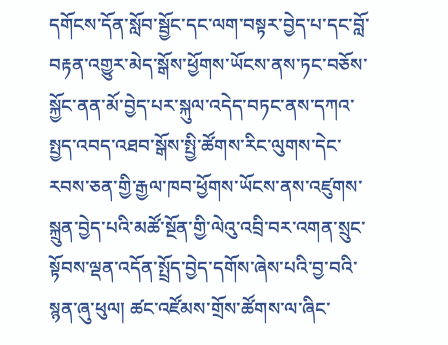དགོངས་དོན་སློབ་སྦྱོང་དང་ལག་བསྟར་བྱེད་པ་དང་བློ་བརྟན་འགྱུར་མེད་སྒོས་ཕྱོགས་ཡོངས་ནས་ཏང་བཅོས་སྐྱོང་ནན་མོ་བྱེད་པར་སྐུལ་འདེད་བཏང་ནས་དཀའ་སྤྱད་འབད་འཐབ་སྒོས་སྤྱི་ཚོགས་རིང་ལུགས་དེང་རབས་ཅན་གྱི་རྒྱལ་ཁབ་ཕྱོགས་ཡོངས་ནས་འཛུགས་སྐྲུན་བྱེད་པའི་མཚོ་སྔོན་གྱི་ལེའུ་འབྲི་བར་འགན་སྲུང་སྟོབས་ལྡན་འདོན་སྤྲོད་བྱེད་དགོས་ཞེས་པའི་བྱ་བའི་སྙན་ཞུ་ཕུལ། ཚང་འཛོམས་གྲོས་ཚོགས་ལ་ཞིང་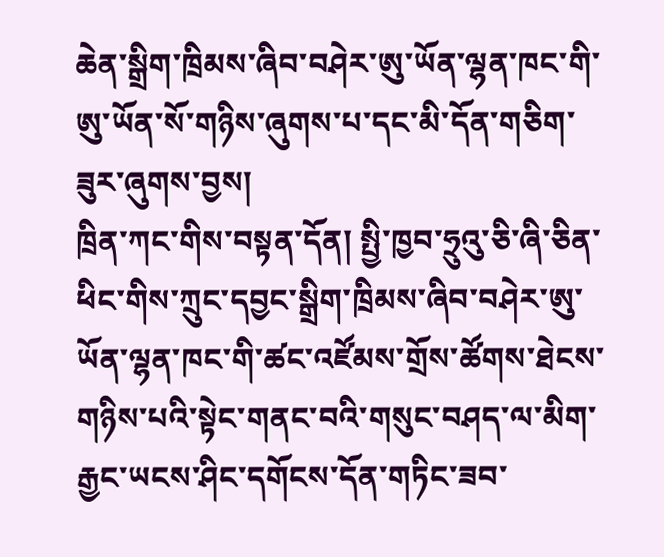ཆེན་སྒྲིག་ཁྲིམས་ཞིབ་བཤེར་ཨུ་ཡོན་ལྷན་ཁང་གི་ཨུ་ཡོན་སོ་གཉིས་ཞུགས་པ་དང་མི་དོན་གཅིག་ཟུར་ཞུགས་བྱས།
ཁྲིན་ཀང་གིས་བསྟན་དོན། སྤྱི་ཁྱབ་ཧྲུའུ་ཅི་ཞི་ཅིན་ཕིང་གིས་ཀྲུང་དབྱང་སྒྲིག་ཁྲིམས་ཞིབ་བཤེར་ཨུ་ཡོན་ལྷན་ཁང་གི་ཚང་འཛོམས་གྲོས་ཚོགས་ཐེངས་གཉིས་པའི་སྟེང་གནང་བའི་གསུང་བཤད་ལ་མིག་རྒྱང་ཡངས་ཤིང་དགོངས་དོན་གཏིང་ཟབ་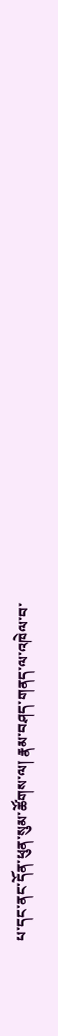པ་དང་ནང་དོན་ཕུན་སུམ་ཚོགས་ལ། རྣམ་བཤད་གནད་ལ་འཁེལ་བ་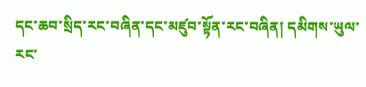དང་ཆབ་སྲིད་རང་བཞིན་དང་མཛུབ་སྟོན་རང་བཞིན། དམིགས་ཡུལ་རང་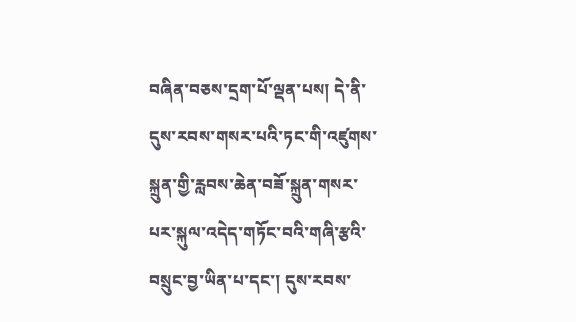བཞིན་བཅས་དྲག་པོ་ལྡན་པས། དེ་ནི་དུས་རབས་གསར་པའི་ཏང་གི་འཛུགས་སྐྲུན་གྱི་རླབས་ཆེན་བཟོ་སྐྲུན་གསར་པར་སྐུལ་འདེད་གཏོང་བའི་གཞི་རྩའི་བསྲུང་བྱ་ཡིན་པ་དང་། དུས་རབས་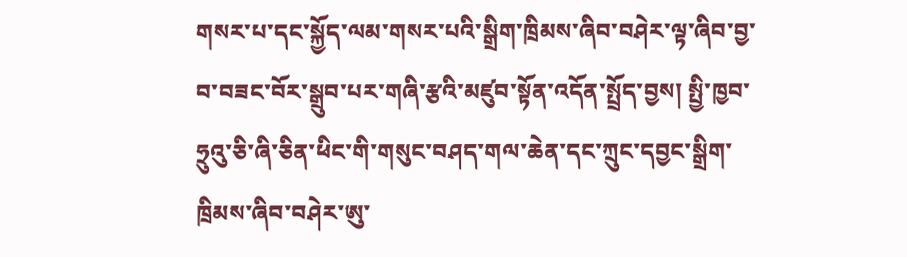གསར་པ་དང་སྐྱོད་ལམ་གསར་པའི་སྒྲིག་ཁྲིམས་ཞིབ་བཤེར་ལྟ་ཞིབ་བྱ་བ་བཟང་བོར་སྒྲུབ་པར་གཞི་རྩའི་མཛུབ་སྟོན་འདོན་སྤྲོད་བྱས། སྤྱི་ཁྱབ་ཧྲུའུ་ཅི་ཞི་ཅིན་ཕིང་གི་གསུང་བཤད་གལ་ཆེན་དང་ཀྲུང་དབྱང་སྒྲིག་ཁྲིམས་ཞིབ་བཤེར་ཨུ་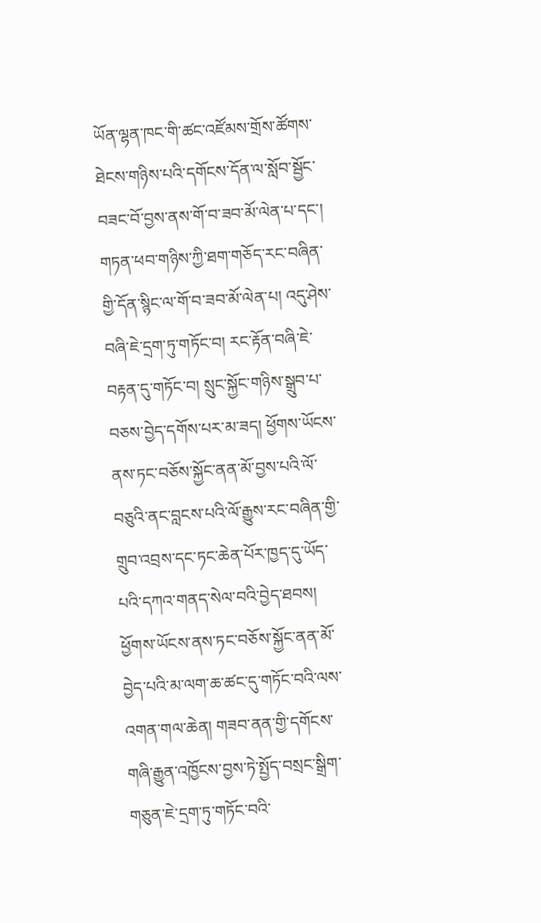ཡོན་ལྷན་ཁང་གི་ཚང་འཛོམས་གྲོས་ཚོགས་ཐེངས་གཉིས་པའི་དགོངས་དོན་ལ་སློབ་སྦྱོང་བཟང་བོ་བྱས་ནས་གོ་བ་ཟབ་མོ་ལེན་པ་དང་། གཏན་ཕབ་གཉིས་ཀྱི་ཐག་གཅོད་རང་བཞིན་གྱི་དོན་སྙིང་ལ་གོ་བ་ཟབ་མོ་ལེན་པ། འདུ་ཤེས་བཞི་ཇེ་དྲག་ཏུ་གཏོང་བ། རང་རྟོན་བཞི་ཇེ་བརྟན་དུ་གཏོང་བ། སྲུང་སྐྱོང་གཉིས་སྒྲུབ་པ་བཅས་བྱེད་དགོས་པར་མ་ཟད། ཕྱོགས་ཡོངས་ནས་ཏང་བཅོས་སྐྱོང་ནན་མོ་བྱས་པའི་ལོ་བཅུའི་ནང་བླངས་པའི་ལོ་རྒྱུས་རང་བཞིན་གྱི་གྲུབ་འབྲས་དང་ཏང་ཆེན་པོར་ཁྱད་དུ་ཡོད་པའི་དཀའ་གནད་སེལ་བའི་བྱེད་ཐབས། ཕྱོགས་ཡོངས་ནས་ཏང་བཅོས་སྐྱོང་ནན་མོ་བྱེད་པའི་མ་ལག་ཆ་ཚང་དུ་གཏོང་བའི་ལས་འགན་གལ་ཆེན། གཟབ་ནན་གྱི་དགོངས་གཞི་རྒྱུན་འཁྱོངས་བྱས་ཏེ་སྤྱོད་བསྲང་སྒྲིག་གཅུན་ཇེ་དྲག་ཏུ་གཏོང་བའི་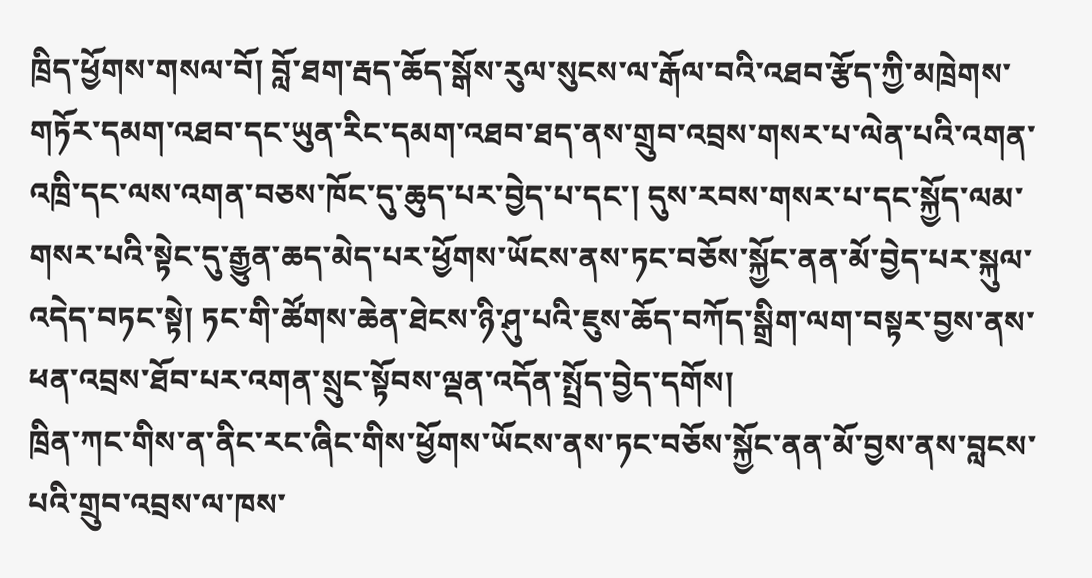ཁྲིད་ཕྱོགས་གསལ་བོ། བློ་ཐག་རྦད་ཆོད་སྒོས་རུལ་སུངས་ལ་རྒོལ་བའི་འཐབ་རྩོད་ཀྱི་མཁྲེགས་གཏོར་དམག་འཐབ་དང་ཡུན་རིང་དམག་འཐབ་ཐད་ནས་གྲུབ་འབྲས་གསར་པ་ལེན་པའི་འགན་འཁྲི་དང་ལས་འགན་བཅས་ཁོང་དུ་ཆུད་པར་བྱེད་པ་དང་། དུས་རབས་གསར་པ་དང་སྐྱོད་ལམ་གསར་པའི་སྟེང་དུ་རྒྱུན་ཆད་མེད་པར་ཕྱོགས་ཡོངས་ནས་ཏང་བཅོས་སྐྱོང་ནན་མོ་བྱེད་པར་སྐུལ་འདེད་བཏང་སྟེ། ཏང་གི་ཚོགས་ཆེན་ཐེངས་ཉི་ཤུ་པའི་ཇུས་ཆོད་བཀོད་སྒྲིག་ལག་བསྟར་བྱས་ནས་ཕན་འབྲས་ཐོབ་པར་འགན་སྲུང་སྟོབས་ལྡན་འདོན་སྤྲོད་བྱེད་དགོས།
ཁྲིན་ཀང་གིས་ན་ནིང་རང་ཞིང་གིས་ཕྱོགས་ཡོངས་ནས་ཏང་བཅོས་སྐྱོང་ནན་མོ་བྱས་ནས་བླངས་པའི་གྲུབ་འབྲས་ལ་ཁས་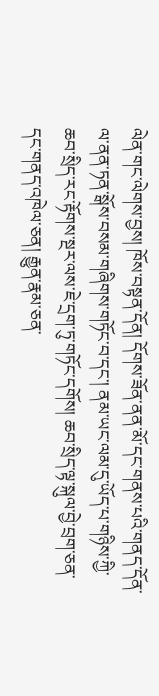ལེན་གང་ལེགས་བྱས། ཁོས་བསྟན་དོན། དོགས་ཟོན་ནན་མོ་དང་གནས་པའི་གནད་དོན་ལ་ནན་ཏན་སྒོས་བསམ་གཞིགས་གཏོང་བ་དང་། ནམ་ཡང་ལམ་དུ་ཡོད་པ་གཉིས་ཀྱི་ཆབ་སྲིད་རང་རྟོགས་སྔར་ལས་ཇེ་དྲག་ཏུ་གཏོང་དགོས། ཆབ་སྲིད་ལྟ་སྐུལ་བྱེ་བྲག་ཅན་དང་གནད་འཁེལ་ཅན། རྒྱུན་རྣམ་ཅན་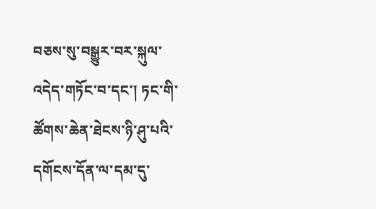བཅས་སུ་བསྒྱུར་བར་སྐུལ་འདེད་གཏོང་བ་དང་། ཏང་གི་ཚོགས་ཆེན་ཐེངས་ཉི་ཤུ་པའི་དགོངས་དོན་ལ་དམ་དུ་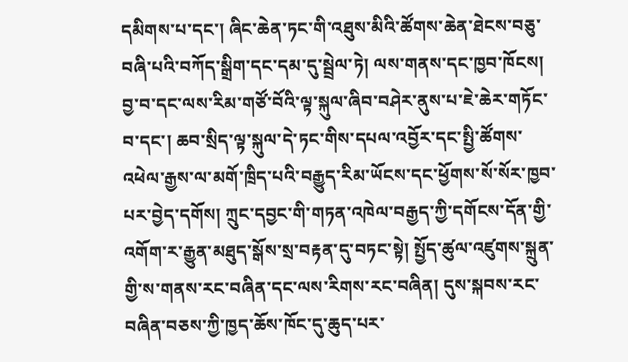དམིགས་པ་དང་། ཞིང་ཆེན་ཏང་གི་འཐུས་མིའི་ཚོགས་ཆེན་ཐེངས་བཅུ་བཞི་པའི་བཀོད་སྒྲིག་དང་དམ་དུ་སྦྲེལ་ཏེ། ལས་གནས་དང་ཁྱབ་ཁོངས། བྱ་བ་དང་ལས་རིམ་གཙོ་བོའི་ལྟ་སྐུལ་ཞིབ་བཤེར་ནུས་པ་ཇེ་ཆེར་གཏོང་བ་དང་། ཆབ་སྲིད་ལྟ་སྐུལ་དེ་ཏང་གིས་དཔལ་འབྱོར་དང་སྤྱི་ཚོགས་འཕེལ་རྒྱས་ལ་མགོ་ཁྲིད་པའི་བརྒྱུད་རིམ་ཡོངས་དང་ཕྱོགས་སོ་སོར་ཁྱབ་པར་བྱེད་དགོས། ཀྲུང་དབྱང་གི་གཏན་འཁེལ་བརྒྱད་ཀྱི་དགོངས་དོན་གྱི་འགོག་ར་རྒྱུན་མཐུད་སྒོས་སྲ་བརྟན་དུ་བཏང་སྟེ། སྤྱོད་ཚུལ་འཛུགས་སྐྲུན་གྱི་ས་གནས་རང་བཞིན་དང་ལས་རིགས་རང་བཞིན། དུས་སྐབས་རང་བཞིན་བཅས་ཀྱི་ཁྱད་ཆོས་ཁོང་དུ་ཆུད་པར་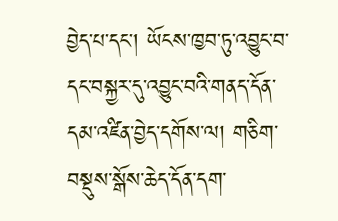བྱེད་པ་དང་། ཡོངས་ཁྱབ་ཏུ་འབྱུང་བ་དང་བསྐྱར་དུ་འབྱུང་བའི་གནད་དོན་དམ་འཛིན་བྱེད་དགོས་ལ། གཅིག་བསྡུས་སྒོས་ཆེད་དོན་དག་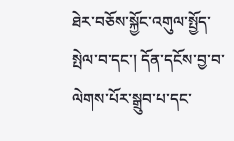ཐེར་བཅོས་སྐྱོང་འགུལ་སྤྱོད་སྤེལ་བ་དང་། དོན་དངོས་བྱ་བ་ལེགས་པོར་སྒྲུབ་པ་དང་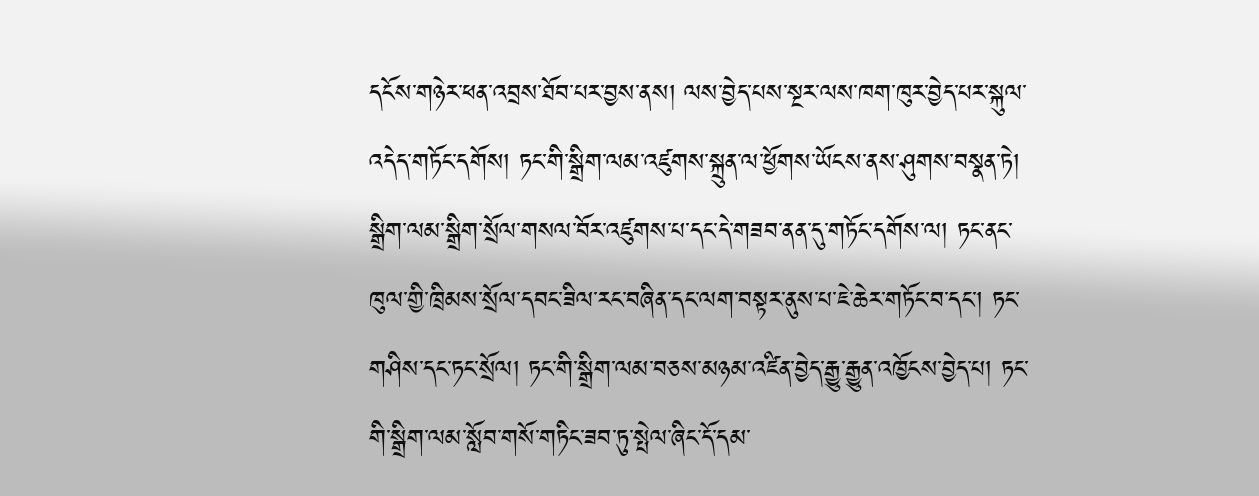དངོས་གཉེར་ཕན་འབྲས་ཐོབ་པར་བྱས་ནས། ལས་བྱེད་པས་སྔར་ལས་ཁག་ཁུར་བྱེད་པར་སྐུལ་འདེད་གཏོང་དགོས། ཏང་གི་སྒྲིག་ལམ་འཛུགས་སྐྲུན་ལ་ཕྱོགས་ཡོངས་ནས་ཤུགས་བསྣན་ཏེ། སྒྲིག་ལམ་སྒྲིག་སྲོལ་གསལ་བོར་འཛུགས་པ་དང་དེ་གཟབ་ནན་དུ་གཏོང་དགོས་ལ། ཏང་ནང་ཁུལ་གྱི་ཁྲིམས་སྲོལ་དབང་ཟིལ་རང་བཞིན་དང་ལག་བསྟར་ནུས་པ་ཇེ་ཆེར་གཏོང་བ་དང་། ཏང་གཤིས་དང་ཏང་སྲོལ། ཏང་གི་སྒྲིག་ལམ་བཅས་མཉམ་འཛིན་བྱེད་རྒྱུ་རྒྱུན་འཁྱོངས་བྱེད་པ། ཏང་གི་སྒྲིག་ལམ་སློབ་གསོ་གཏིང་ཟབ་ཏུ་སྤེལ་ཞིང་དོ་དམ་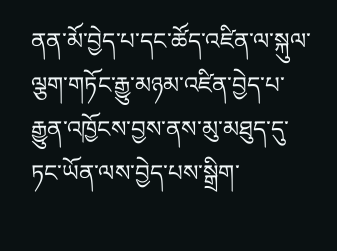ནན་མོ་བྱེད་པ་དང་ཚོད་འཛིན་ལ་སྐུལ་ལྕག་གཏོང་རྒྱུ་མཉམ་འཛིན་བྱེད་པ་རྒྱུན་འཁྱོངས་བྱས་ནས་མུ་མཐུད་དུ་ཏང་ཡོན་ལས་བྱེད་པས་སྒྲིག་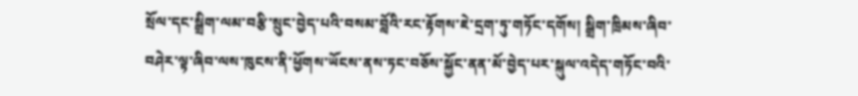སྲོལ་དང་སྒྲིག་ལམ་བརྩི་སྲུང་བྱེད་པའི་བསམ་བློའི་རང་རྟོགས་ཇེ་དྲག་ཏུ་གཏོང་དགོས། སྒྲིག་ཁྲིམས་ཞིབ་བཤེར་ལྟ་ཞིབ་ལས་ཁུངས་ནི་ཕྱོགས་ཡོངས་ནས་ཏང་བཅོས་སྐྱོང་ནན་མོ་བྱེད་པར་སྐུལ་འདེད་གཏོང་བའི་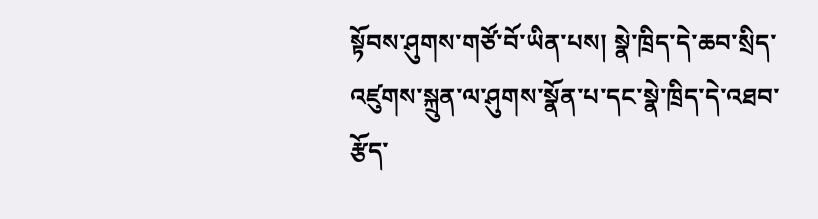སྟོབས་ཤུགས་གཙོ་བོ་ཡིན་པས། སྣེ་ཁྲིད་དེ་ཆབ་སྲིད་འཛུགས་སྐྲུན་ལ་ཤུགས་སྣོན་པ་དང་སྣེ་ཁྲིད་དེ་འཐབ་རྩོད་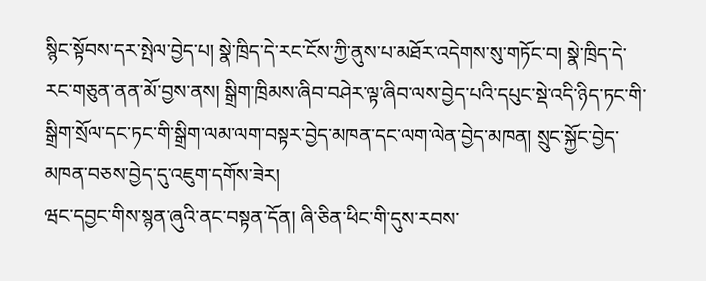སྙིང་སྟོབས་དར་སྤེལ་བྱེད་པ། སྣེ་ཁྲིད་དེ་རང་ངོས་ཀྱི་ནུས་པ་མཐོར་འདེགས་སུ་གཏོང་བ། སྣེ་ཁྲིད་དེ་རང་གཅུན་ནན་མོ་བྱས་ནས། སྒྲིག་ཁྲིམས་ཞིབ་བཤེར་ལྟ་ཞིབ་ལས་བྱེད་པའི་དཔུང་སྡེ་འདི་ཉིད་ཏང་གི་སྒྲིག་སྲོལ་དང་ཏང་གི་སྒྲིག་ལམ་ལག་བསྟར་བྱེད་མཁན་དང་ལག་ལེན་བྱེད་མཁན། སྲུང་སྐྱོང་བྱེད་མཁན་བཅས་བྱེད་དུ་འཇུག་དགོས་ཟེར།
ཝང་དབྱང་གིས་སྙན་ཞུའི་ནང་བསྟན་དོན། ཞི་ཅིན་ཕིང་གི་དུས་རབས་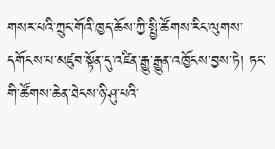གསར་པའི་ཀྲུང་གོའི་ཁྱད་ཆོས་ཀྱི་སྤྱི་ཚོགས་རིང་ལུགས་དགོངས་པ་མཛུབ་སྟོན་དུ་འཛིན་རྒྱུ་རྒྱུན་འཁྱོངས་བྱས་ཏེ། ཏང་གི་ཚོགས་ཆེན་ཐེངས་ཉི་ཤུ་པའི་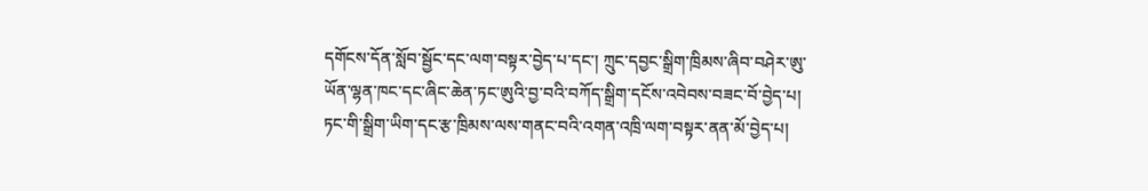དགོངས་དོན་སློབ་སྦྱོང་དང་ལག་བསྟར་བྱེད་པ་དང་། ཀྲུང་དབྱང་སྒྲིག་ཁྲིམས་ཞིབ་བཤེར་ཨུ་ཡོན་ལྷན་ཁང་དང་ཞིང་ཆེན་ཏང་ཨུའི་བྱ་བའི་བཀོད་སྒྲིག་དངོས་འབེབས་བཟང་བོ་བྱེད་པ། ཏང་གི་སྒྲིག་ཡིག་དང་རྩ་ཁྲིམས་ལས་གནང་བའི་འགན་འཁྲི་ལག་བསྟར་ནན་མོ་བྱེད་པ།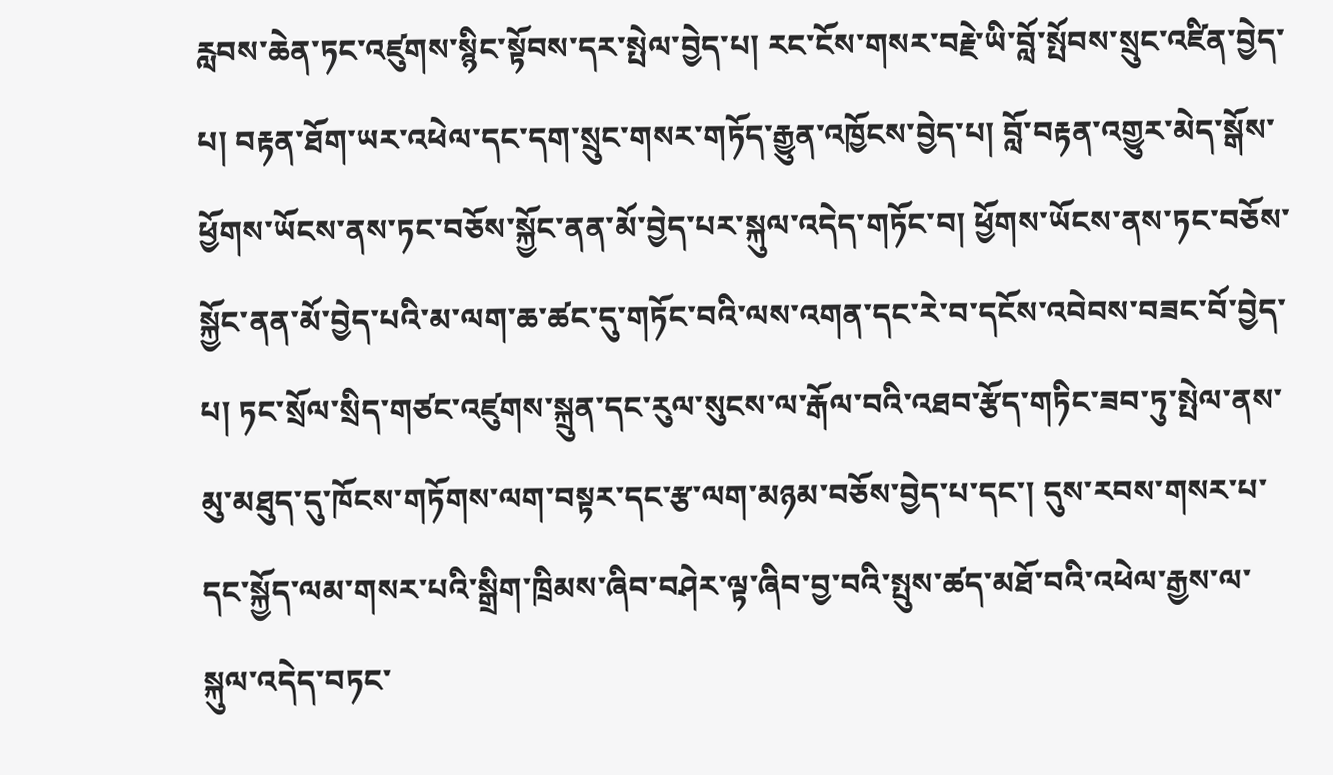རླབས་ཆེན་ཏང་འཛུགས་སྙིང་སྟོབས་དར་སྤེལ་བྱེད་པ། རང་ངོས་གསར་བརྗེ་ཡི་བློ་སྤོབས་སྲུང་འཛིན་བྱེད་པ། བརྟན་ཐོག་ཡར་འཕེལ་དང་དག་སྲུང་གསར་གཏོད་རྒྱུན་འཁྱོངས་བྱེད་པ། བློ་བརྟན་འགྱུར་མེད་སྒོས་ཕྱོགས་ཡོངས་ནས་ཏང་བཅོས་སྐྱོང་ནན་མོ་བྱེད་པར་སྐུལ་འདེད་གཏོང་བ། ཕྱོགས་ཡོངས་ནས་ཏང་བཅོས་སྐྱོང་ནན་མོ་བྱེད་པའི་མ་ལག་ཆ་ཚང་དུ་གཏོང་བའི་ལས་འགན་དང་རེ་བ་དངོས་འབེབས་བཟང་བོ་བྱེད་པ། ཏང་སྲོལ་སྲིད་གཙང་འཛུགས་སྐྲུན་དང་རུལ་སུངས་ལ་རྒོལ་བའི་འཐབ་རྩོད་གཏིང་ཟབ་ཏུ་སྤེལ་ནས་མུ་མཐུད་དུ་ཁོངས་གཏོགས་ལག་བསྟར་དང་རྩ་ལག་མཉམ་བཅོས་བྱེད་པ་དང་། དུས་རབས་གསར་པ་དང་སྐྱོད་ལམ་གསར་པའི་སྒྲིག་ཁྲིམས་ཞིབ་བཤེར་ལྟ་ཞིབ་བྱ་བའི་སྤུས་ཚད་མཐོ་བའི་འཕེལ་རྒྱས་ལ་སྐུལ་འདེད་བཏང་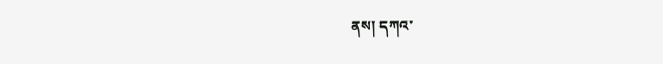ནས། དཀའ་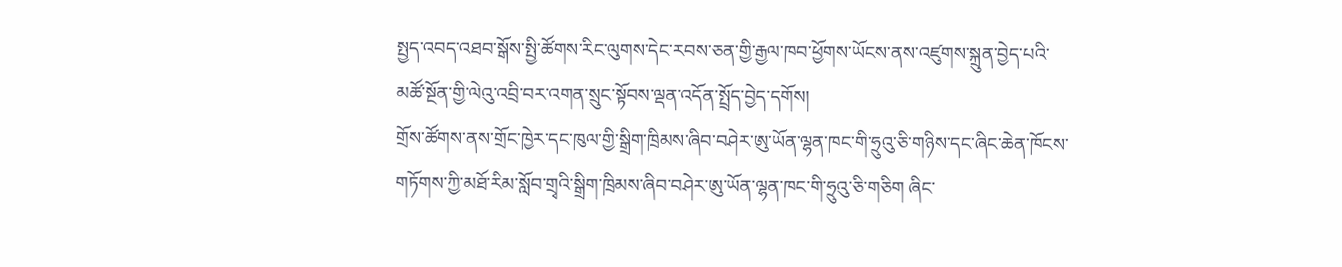སྤྱད་འབད་འཐབ་སྒོས་སྤྱི་ཚོགས་རིང་ལུགས་དེང་རབས་ཅན་གྱི་རྒྱལ་ཁབ་ཕྱོགས་ཡོངས་ནས་འཛུགས་སྐྲུན་བྱེད་པའི་མཚོ་སྔོན་གྱི་ལེའུ་འབྲི་བར་འགན་སྲུང་སྟོབས་ལྡན་འདོན་སྤྲོད་བྱེད་དགོས།
གྲོས་ཚོགས་ནས་གྲོང་ཁྱེར་དང་ཁུལ་གྱི་སྒྲིག་ཁྲིམས་ཞིབ་བཤེར་ཨུ་ཡོན་ལྷན་ཁང་གི་ཧྲུའུ་ཅི་གཉིས་དང་ཞིང་ཆེན་ཁོངས་གཏོགས་ཀྱི་མཐོ་རིམ་སློབ་གྲྭའི་སྒྲིག་ཁྲིམས་ཞིབ་བཤེར་ཨུ་ཡོན་ལྷན་ཁང་གི་ཧྲུའུ་ཅི་གཅིག ཞིང་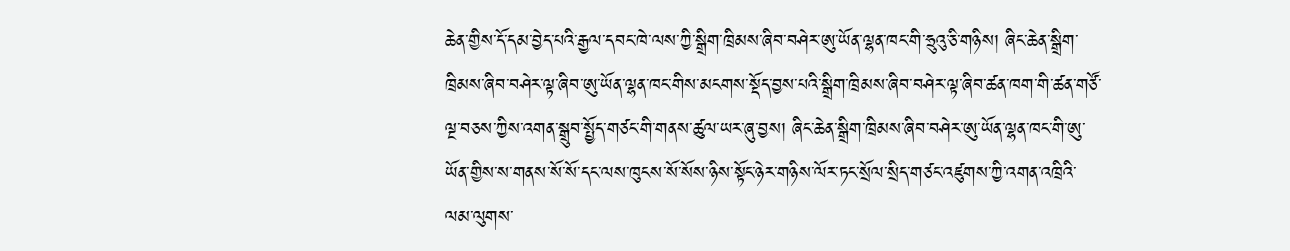ཆེན་གྱིས་དོ་དམ་བྱེད་པའི་རྒྱལ་དབང་ཁེ་ལས་ཀྱི་སྒྲིག་ཁྲིམས་ཞིབ་བཤེར་ཨུ་ཡོན་ལྷན་ཁང་གི་ཧྲུའུ་ཅི་གཉིས། ཞིང་ཆེན་སྒྲིག་ཁྲིམས་ཞིབ་བཤེར་ལྟ་ཞིབ་ཨུ་ཡོན་ལྷན་ཁང་གིས་མངགས་སྡོད་བྱས་པའི་སྒྲིག་ཁྲིམས་ཞིབ་བཤེར་ལྟ་ཞིབ་ཚན་ཁག་གི་ཚན་གཙོ་ལྔ་བཅས་ཀྱིས་འགན་སྒྲུབ་སྤྱོད་གཙང་གི་གནས་ཚུལ་ཡར་ཞུ་བྱས། ཞིང་ཆེན་སྒྲིག་ཁྲིམས་ཞིབ་བཤེར་ཨུ་ཡོན་ལྷན་ཁང་གི་ཨུ་ཡོན་གྱིས་ས་གནས་སོ་སོ་དང་ལས་ཁུངས་སོ་སོས་ཉིས་སྟོང་ཉེར་གཉིས་ལོར་ཏང་སྲོལ་སྲིད་གཙང་འཛུགས་ཀྱི་འགན་འཁྲིའི་ལམ་ལུགས་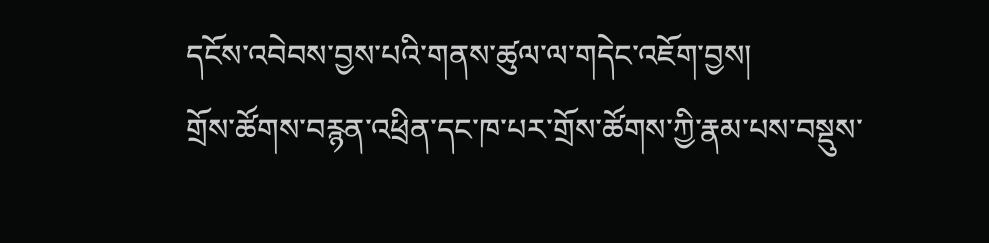དངོས་འབེབས་བྱས་པའི་གནས་ཚུལ་ལ་གདེང་འཇོག་བྱས།
གྲོས་ཚོགས་བརྙན་འཕྲིན་དང་ཁ་པར་གྲོས་ཚོགས་ཀྱི་རྣམ་པས་བསྡུས་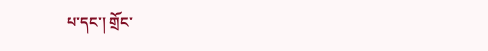པ་དང་། གྲོང་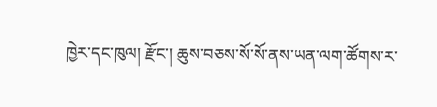ཁྱེར་དང་ཁུལ། རྫོང་། ཆུས་བཅས་སོ་སོ་ནས་ཡན་ལག་ཚོགས་ར་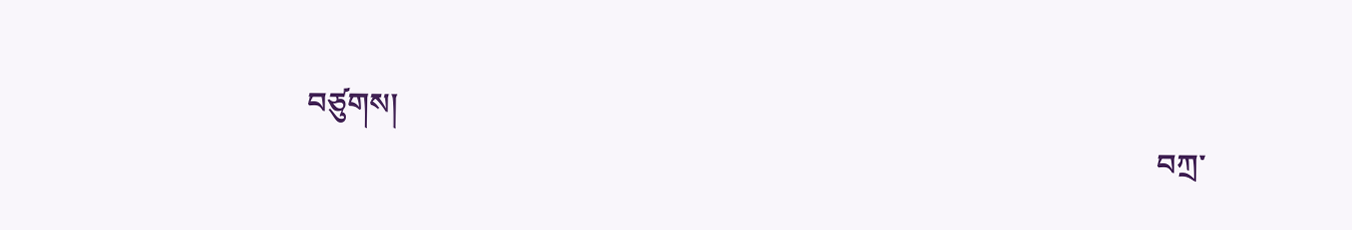བཙུགས།
                                                                                                             བཀྲ་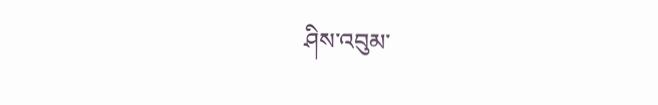ཤིས་འབུམ་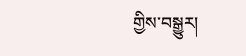གྱིས་བསྒྱུར།